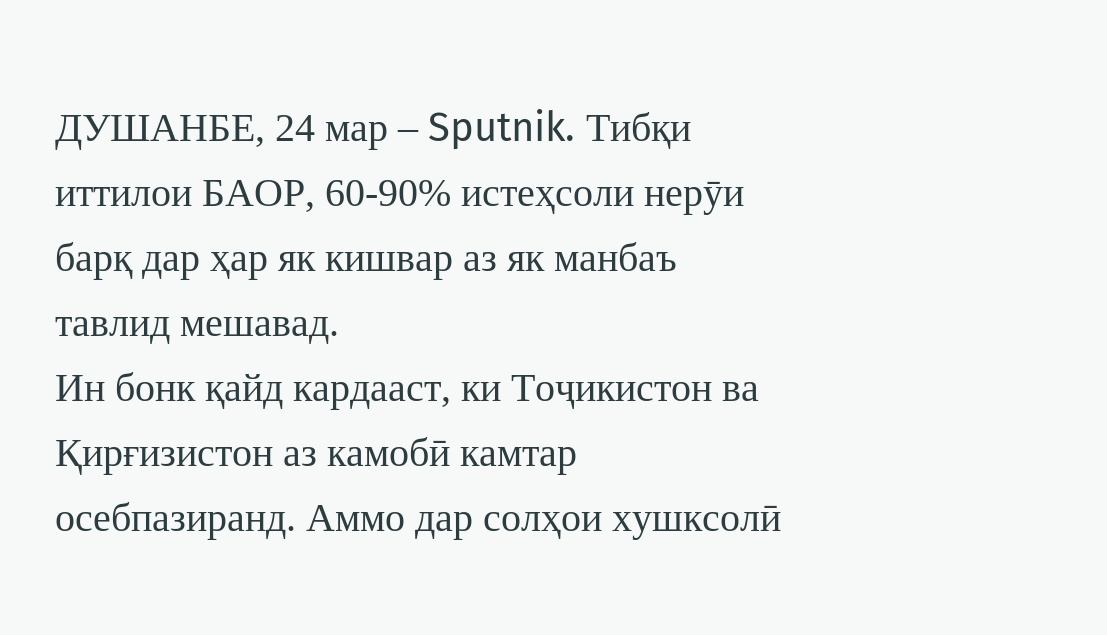ДУШАНБЕ, 24 мар – Sputnik. Тибқи иттилои БАОР, 60-90% истеҳсоли нерӯи барқ дар ҳар як кишвар аз як манбаъ тавлид мешавад.
Ин бонк қайд кардааст, ки Тоҷикистон ва Қирғизистон аз камобӣ камтар осебпазиранд. Аммо дар солҳои хушксолӣ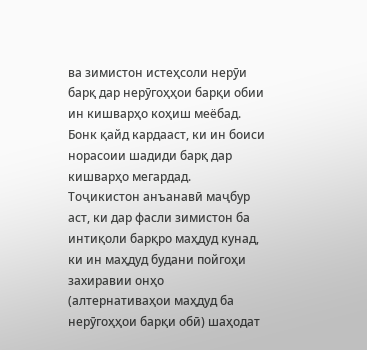ва зимистон истеҳсоли нерӯи барқ дар нерӯгоҳҳои барқи обии ин кишварҳо коҳиш меёбад.
Бонк қайд кардааст, ки ин боиси норасоии шадиди барқ дар кишварҳо мегардад.
Тоҷикистон анъанавӣ маҷбур аст, ки дар фасли зимистон ба интиқоли барқро маҳдуд кунад, ки ин маҳдуд будани пойгоҳи захиравии онҳо (алтернативаҳои маҳдуд ба нерӯгоҳҳои барқи обӣ) шаҳодат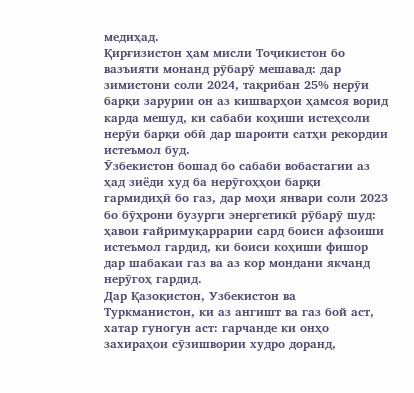медиҳад.
Қирғизистон ҳам мисли Тоҷикистон бо вазъияти монанд рӯбарӯ мешавад: дар зимистони соли 2024, тақрибан 25% нерӯи барқи зарурии он аз кишварҳои ҳамсоя ворид карда мешуд, ки сабаби коҳиши истеҳсоли нерӯи барқи обӣ дар шароити сатҳи рекордии истеъмол буд.
Ӯзбекистон бошад бо сабаби вобастагии аз ҳад зиёди худ ба нерӯгоҳҳои барқи гармидиҳӣ бо газ, дар моҳи январи соли 2023 бо бӯҳрони бузурги энергетикӣ рӯбарӯ шуд: ҳавои ғайримуқаррарии сард боиси афзоиши истеъмол гардид, ки боиси коҳиши фишор дар шабакаи газ ва аз кор мондани якчанд нерӯгоҳ гардид.
Дар Қазоқистон, Узбекистон ва Туркманистон, ки аз ангишт ва газ бой аст, хатар гуногун аст: гарчанде ки онҳо захираҳои сӯзишвории худро доранд,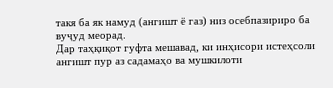такя ба як намуд (ангишт ё газ) низ осебпазириро ба вуҷуд меорад.
Дар таҳқиқот гуфта мешавад, ки инҳисори истеҳсоли ангишт пур аз садамаҳо ва мушкилоти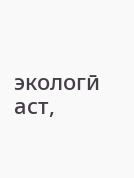экологӣ аст,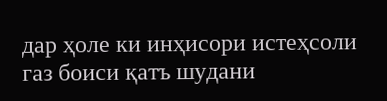дар ҳоле ки инҳисори истеҳсоли газ боиси қатъ шудани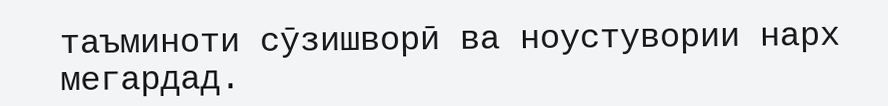таъминоти сӯзишворӣ ва ноустувории нарх мегардад.